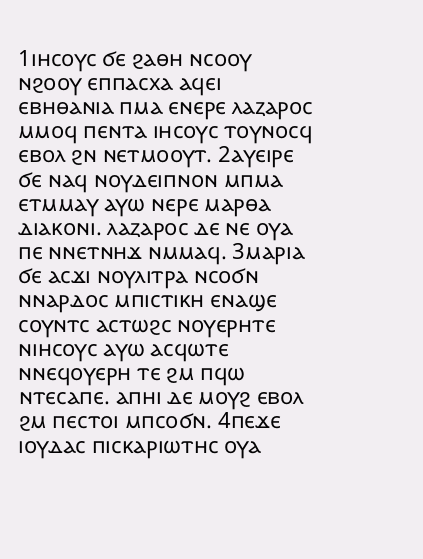1ⲓⲏⲥⲟⲩⲥ ϭⲉ ϩⲁⲑⲏ ⲛⲥⲟⲟⲩ ⲛϩⲟⲟⲩ ⲉⲡⲡⲁⲥⲭⲁ ⲁϥⲉⲓ ⲉⲃⲏⲑⲁⲛⲓⲁ ⲡⲙⲁ ⲉⲛⲉⲣⲉ ⲗⲁⲍⲁⲣⲟⲥ ⲙⲙⲟϥ ⲡⲉⲛⲧⲁ ⲓⲏⲥⲟⲩⲥ ⲧⲟⲩⲛⲟⲥϥ ⲉⲃⲟⲗ ϩⲛ ⲛⲉⲧⲙⲟⲟⲩⲧ. 2ⲁⲩⲉⲓⲣⲉ ϭⲉ ⲛⲁϥ ⲛⲟⲩⲇⲉⲓⲡⲛⲟⲛ ⲙⲡⲙⲁ ⲉⲧⲙⲙⲁⲩ ⲁⲩⲱ ⲛⲉⲣⲉ ⲙⲁⲣⲑⲁ ⲇⲓⲁⲕⲟⲛⲓ. ⲗⲁⲍⲁⲣⲟⲥ ⲇⲉ ⲛⲉ ⲟⲩⲁ ⲡⲉ ⲛⲛⲉⲧⲛⲏϫ ⲛⲙⲙⲁϥ. 3ⲙⲁⲣⲓⲁ ϭⲉ ⲁⲥϫⲓ ⲛⲟⲩⲗⲓⲧⲣⲁ ⲛⲥⲟϭⲛ ⲛⲛⲁⲣⲇⲟⲥ ⲙⲡⲓⲥⲧⲓⲕⲏ ⲉⲛⲁϣⲉ ⲥⲟⲩⲛⲧⲥ ⲁⲥⲧⲱϩⲥ ⲛⲟⲩⲉⲣⲏⲧⲉ ⲛⲓⲏⲥⲟⲩⲥ ⲁⲩⲱ ⲁⲥϥⲱⲧⲉ ⲛⲛⲉϥⲟⲩⲉⲣⲏ ⲧⲉ ϩⲙ ⲡϥⲱ ⲛⲧⲉⲥⲁⲡⲉ. ⲁⲡⲏⲓ ⲇⲉ ⲙⲟⲩϩ ⲉⲃⲟⲗ ϩⲙ ⲡⲉⲥⲧⲟⲓ ⲙⲡⲥⲟϭⲛ. 4ⲡⲉϫⲉ ⲓⲟⲩⲇⲁⲥ ⲡⲓⲥⲕⲁⲣⲓⲱⲧⲏⲥ ⲟⲩⲁ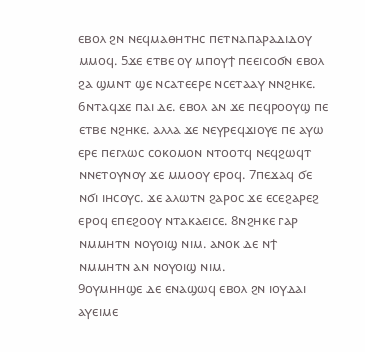ⲉⲃⲟⲗ ϩⲛ ⲛⲉϥⲙⲁⲑⲏⲧⲏⲥ ⲡⲉⲧⲛⲁⲡⲁⲣⲁⲇⲓⲇⲟⲩ ⲙⲙⲟϥ. 5ϫⲉ ⲉⲧⲃⲉ ⲟⲩ ⲙⲡⲟⲩϯ ⲡⲉⲉⲓⲥⲟϭⲛ ⲉⲃⲟⲗ ϩⲁ ϣⲙⲛⲧ ϣⲉ ⲛⲥⲁⲧⲉⲉⲣⲉ ⲛⲥⲉⲧⲁⲁⲩ ⲛⲛϩⲏⲕⲉ. 6ⲛⲧⲁϥϫⲉ ⲡⲁⲓ ⲇⲉ. ⲉⲃⲟⲗ ⲁⲛ ϫⲉ ⲡⲉϥⲣⲟⲟⲩϣ ⲡⲉ ⲉⲧⲃⲉ ⲛϩⲏⲕⲉ. ⲁⲗⲗⲁ ϫⲉ ⲛⲉⲩⲣⲉϥϫⲓⲟⲩⲉ ⲡⲉ ⲁⲩⲱ ⲉⲣⲉ ⲡⲉⲅⲗⲱⲥ ⲥⲟⲕⲟⲙⲟⲛ ⲛⲧⲟⲟⲧϥ ⲛⲉϥϩⲱϥⲧ ⲛⲛⲉⲧⲟⲩⲛⲟⲩ ϫⲉ ⲙⲙⲟⲟⲩ ⲉⲣⲟϥ. 7ⲡⲉϫⲁϥ ϭⲉ ⲛϭⲓ ⲓⲏⲥⲟⲩⲥ. ϫⲉ ⲁⲗⲱⲧⲛ ϩⲁⲣⲟⲥ ϫⲉ ⲉⲥⲉϩⲁⲣⲉϩ ⲉⲣⲟϥ ⲉⲡⲉϩⲟⲟⲩ ⲛⲧⲁⲕⲁⲉⲓⲥⲉ. 8ⲛϩⲏⲕⲉ ⲅⲁⲣ ⲛⲙⲙⲏⲧⲛ ⲛⲟⲩⲟⲓϣ ⲛⲓⲙ. ⲁⲛⲟⲕ ⲇⲉ ⲛϯ ⲛⲙⲙⲏⲧⲛ ⲁⲛ ⲛⲟⲩⲟⲓϣ ⲛⲓⲙ.
9ⲟⲩⲙⲏⲏϣⲉ ⲇⲉ ⲉⲛⲁϣⲱϥ ⲉⲃⲟⲗ ϩⲛ ⲓⲟⲩⲇⲁⲓ ⲁⲩⲉⲓⲙⲉ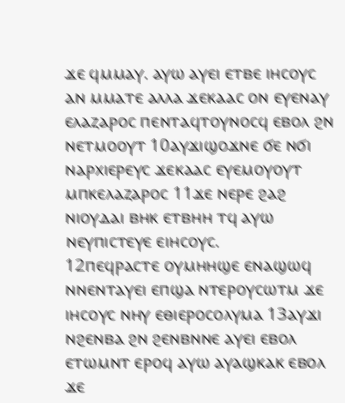ϫⲉ ϥⲙⲙⲁⲩ. ⲁⲩⲱ ⲁⲩⲉⲓ ⲉⲧⲃⲉ ⲓⲏⲥⲟⲩⲥ ⲁⲛ ⲙⲙⲁⲧⲉ ⲁⲗⲗⲁ ϫⲉⲕⲁⲁⲥ ⲟⲛ ⲉⲩⲉⲛⲁⲩ ⲉⲗⲁⲍⲁⲣⲟⲥ ⲡⲉⲛⲧⲁϥⲧⲟⲩⲛⲟⲥϥ ⲉⲃⲟⲗ ϩⲛ ⲛⲉⲧⲙⲟⲟⲩⲧ 10ⲁⲩϫⲓϣⲟϫⲛⲉ ϭⲉ ⲛϭⲓ ⲛⲁⲣⲭⲓⲉⲣⲉⲩⲥ ϫⲉⲕⲁⲁⲥ ⲉⲩⲉⲙⲟⲩⲟⲩⲧ ⲙⲡⲕⲉⲗⲁⲍⲁⲣⲟⲥ 11ϫⲉ ⲛⲉⲣⲉ ϩⲁϩ ⲛⲓⲟⲩⲇⲁⲓ ⲃⲏⲕ ⲉⲧⲃⲏⲏ ⲧϥ ⲁⲩⲱ ⲛⲉⲩⲡⲓⲥⲧⲉⲩⲉ ⲉⲓⲏⲥⲟⲩⲥ.
12ⲡⲉϥⲣⲁⲥⲧⲉ ⲟⲩⲙⲏⲏϣⲉ ⲉⲛⲁϣⲱϥ ⲛⲛⲉⲛⲧⲁⲩⲉⲓ ⲉⲡϣⲁ ⲛⲧⲉⲣⲟⲩⲥⲱⲧⲙ ϫⲉ ⲓⲏⲥⲟⲩⲥ ⲛⲏⲩ ⲉⲑⲓⲉⲣⲟⲥⲟⲗⲩⲙⲁ 13ⲁⲩϫⲓ ⲛϩⲉⲛⲃⲁ ϩⲛ ϩⲉⲛⲃⲛⲛⲉ ⲁⲩⲉⲓ ⲉⲃⲟⲗ ⲉⲧⲱⲙⲛⲧ ⲉⲣⲟϥ ⲁⲩⲱ ⲁⲩⲁϣⲕⲁⲕ ⲉⲃⲟⲗ ϫⲉ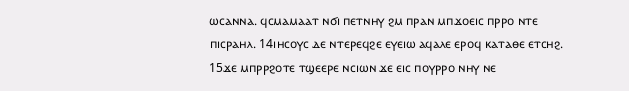ⲱⲥⲁⲛⲛⲁ. ϥⲥⲙⲁⲙⲁⲁⲧ ⲛϭⲓ ⲡⲉⲧⲛⲏⲩ ϩⲙ ⲡⲣⲁⲛ ⲙⲡϫⲟⲉⲓⲥ ⲡⲣⲣⲟ ⲛⲧⲉ ⲡⲓⲥⲣⲁⲏⲗ. 14ⲓⲏⲥⲟⲩⲥ ⲇⲉ ⲛⲧⲉⲣⲉϥϩⲉ ⲉⲩⲉⲓⲱ ⲁϥⲁⲗⲉ ⲉⲣⲟϥ ⲕⲁⲧⲁⲑⲉ ⲉⲧⲥⲏϩ. 15ϫⲉ ⲙⲡⲣⲣϩⲟⲧⲉ ⲧϣⲉⲉⲣⲉ ⲛⲥⲓⲱⲛ ϫⲉ ⲉⲓⲥ ⲡⲟⲩⲣⲣⲟ ⲛⲏⲩ ⲛⲉ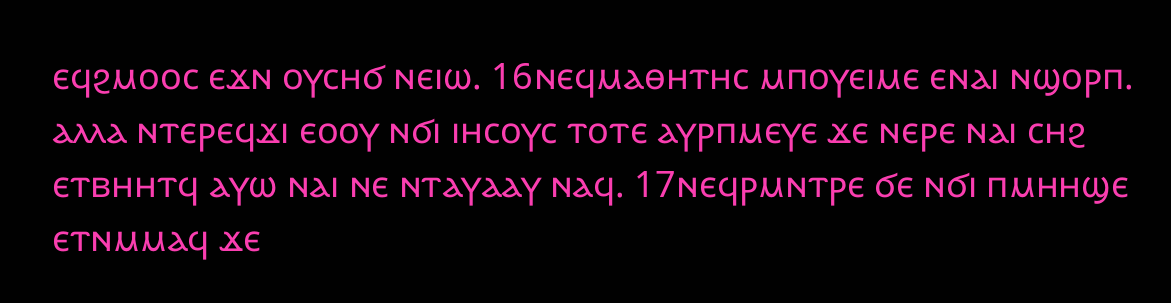ⲉϥϩⲙⲟⲟⲥ ⲉϫⲛ ⲟⲩⲥⲏϭ ⲛⲉⲓⲱ. 16ⲛⲉϥⲙⲁⲑⲏⲧⲏⲥ ⲙⲡⲟⲩⲉⲓⲙⲉ ⲉⲛⲁⲓ ⲛϣⲟⲣⲡ. ⲁⲗⲗⲁ ⲛⲧⲉⲣⲉϥϫⲓ ⲉⲟⲟⲩ ⲛϭⲓ ⲓⲏⲥⲟⲩⲥ ⲧⲟⲧⲉ ⲁⲩⲣⲡⲙⲉⲩⲉ ϫⲉ ⲛⲉⲣⲉ ⲛⲁⲓ ⲥⲏϩ ⲉⲧⲃⲏⲏⲧϥ ⲁⲩⲱ ⲛⲁⲓ ⲛⲉ ⲛⲧⲁⲩⲁⲁⲩ ⲛⲁϥ. 17ⲛⲉϥⲣⲙⲛⲧⲣⲉ ϭⲉ ⲛϭⲓ ⲡⲙⲏⲏϣⲉ ⲉⲧⲛⲙⲙⲁϥ ϫⲉ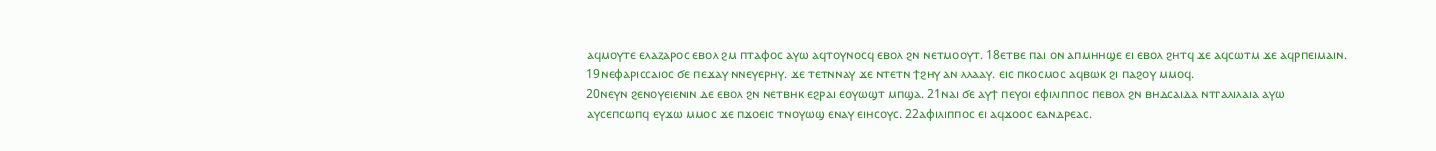ⲁϥⲙⲟⲩⲧⲉ ⲉⲗⲁⲍⲁⲣⲟⲥ ⲉⲃⲟⲗ ϩⲙ ⲡⲧⲁⲫⲟⲥ ⲁⲩⲱ ⲁϥⲧⲟⲩⲛⲟⲥϥ ⲉⲃⲟⲗ ϩⲛ ⲛⲉⲧⲙⲟⲟⲩⲧ. 18ⲉⲧⲃⲉ ⲡⲁⲓ ⲟⲛ ⲁⲡⲙⲏⲏϣⲉ ⲉⲓ ⲉⲃⲟⲗ ϩⲏⲧϥ ϫⲉ ⲁϥⲥⲱⲧⲙ ϫⲉ ⲁϥⲣⲡⲉⲓⲙⲁⲓⲛ. 19ⲛⲉⲫⲁⲣⲓⲥⲥⲁⲓⲟⲥ ϭⲉ ⲡⲉϫⲁⲩ ⲛⲛⲉⲩⲉⲣⲏⲩ. ϫⲉ ⲧⲉⲧⲛⲛⲁⲩ ϫⲉ ⲛⲧⲉⲧⲛ ϯϩⲏⲩ ⲁⲛ ⲗⲗⲁⲁⲩ. ⲉⲓⲥ ⲡⲕⲟⲥⲙⲟⲥ ⲁϥⲃⲱⲕ ϩⲓ ⲡⲁϩⲟⲩ ⲙⲙⲟϥ.
20ⲛⲉⲩⲛ ϩⲉⲛⲟⲩⲉⲓⲉⲛⲓⲛ ⲇⲉ ⲉⲃⲟⲗ ϩⲛ ⲛⲉⲧⲃⲏⲕ ⲉϩⲣⲁⲓ ⲉⲟⲩⲱϣⲧ ⲙⲡϣⲁ. 21ⲛⲁⲓ ϭⲉ ⲁⲩϯ ⲡⲉⲩⲟⲓ ⲉⲫⲓⲗⲓⲡⲡⲟⲥ ⲡⲉⲃⲟⲗ ϩⲛ ⲃⲏⲇⲥⲁⲓⲇⲁ ⲛⲧⲅⲁⲗⲓⲗⲁⲓⲁ ⲁⲩⲱ ⲁⲩⲥⲉⲡⲥⲱⲡϥ ⲉⲩϫⲱ ⲙⲙⲟⲥ ϫⲉ ⲡϫⲟⲉⲓⲥ ⲧⲛⲟⲩⲱϣ ⲉⲛⲁⲩ ⲉⲓⲏⲥⲟⲩⲥ. 22ⲁⲫⲓⲗⲓⲡⲡⲟⲥ ⲉⲓ ⲁϥϫⲟⲟⲥ ⲉⲁⲛⲇⲣⲉⲁⲥ.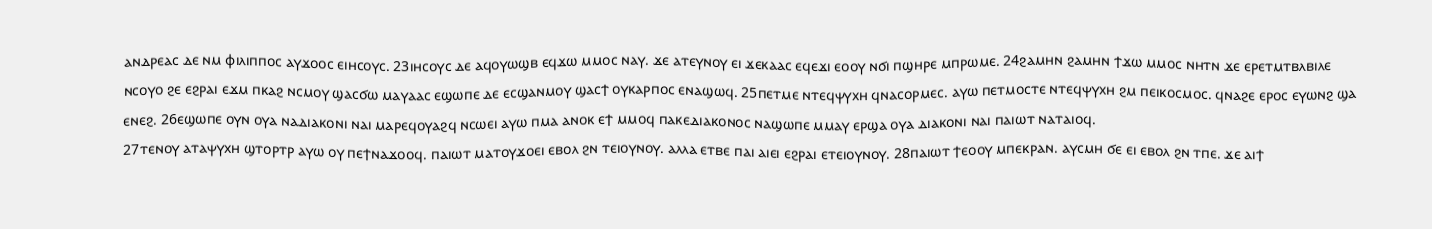ⲁⲛⲇⲣⲉⲁⲥ ⲇⲉ ⲛⲙ ⲫⲓⲗⲓⲡⲡⲟⲥ ⲁⲩϫⲟⲟⲥ ⲉⲓⲏⲥⲟⲩⲥ. 23ⲓⲏⲥⲟⲩⲥ ⲇⲉ ⲁϥⲟⲩⲱϣⲃ ⲉϥϫⲱ ⲙⲙⲟⲥ ⲛⲁⲩ. ϫⲉ ⲁⲧⲉⲩⲛⲟⲩ ⲉⲓ ϫⲉⲕⲁⲁⲥ ⲉϥⲉϫⲓ ⲉⲟⲟⲩ ⲛϭⲓ ⲡϣⲏⲣⲉ ⲙⲡⲣⲱⲙⲉ. 24ϩⲁⲙⲏⲛ ϩⲁⲙⲏⲛ ϯϫⲱ ⲙⲙⲟⲥ ⲛⲏⲧⲛ ϫⲉ ⲉⲣⲉⲧⲙⲧⲃⲗⲃⲓⲗⲉ ⲛⲥⲟⲩⲟ ϩⲉ ⲉϩⲣⲁⲓ ⲉϫⲙ ⲡⲕⲁϩ ⲛⲥⲙⲟⲩ ϣⲁⲥϭⲱ ⲙⲁⲩⲁⲁⲥ ⲉϣⲱⲡⲉ ⲇⲉ ⲉⲥϣⲁⲛⲙⲟⲩ ϣⲁⲥϯ ⲟⲩⲕⲁⲣⲡⲟⲥ ⲉⲛⲁϣⲱϥ. 25ⲡⲉⲧⲙⲉ ⲛⲧⲉϥⲯⲩⲭⲏ ϥⲛⲁⲥⲟⲣⲙⲉⲥ. ⲁⲩⲱ ⲡⲉⲧⲙⲟⲥⲧⲉ ⲛⲧⲉϥⲯⲩⲭⲏ ϩⲙ ⲡⲉⲓⲕⲟⲥⲙⲟⲥ. ϥⲛⲁϩⲉ ⲉⲣⲟⲥ ⲉⲩⲱⲛϩ ϣⲁ ⲉⲛⲉϩ. 26ⲉϣⲱⲡⲉ ⲟⲩⲛ ⲟⲩⲁ ⲛⲁⲇⲓⲁⲕⲟⲛⲓ ⲛⲁⲓ ⲙⲁⲣⲉϥⲟⲩⲁϩϥ ⲛⲥⲱⲉⲓ ⲁⲩⲱ ⲡⲙⲁ ⲁⲛⲟⲕ ⲉϯ ⲙⲙⲟϥ ⲡⲁⲕⲉⲇⲓⲁⲕⲟⲛⲟⲥ ⲛⲁϣⲱⲡⲉ ⲙⲙⲁⲩ ⲉⲣϣⲁ ⲟⲩⲁ ⲇⲓⲁⲕⲟⲛⲓ ⲛⲁⲓ ⲡⲁⲓⲱⲧ ⲛⲁⲧⲁⲓⲟϥ.
27ⲧⲉⲛⲟⲩ ⲁⲧⲁⲯⲩⲭⲏ ϣⲧⲟⲣⲧⲣ ⲁⲩⲱ ⲟⲩ ⲡⲉϯⲛⲁϫⲟⲟϥ. ⲡⲁⲓⲱⲧ ⲙⲁⲧⲟⲩϫⲟⲉⲓ ⲉⲃⲟⲗ ϩⲛ ⲧⲉⲓⲟⲩⲛⲟⲩ. ⲁⲗⲗⲁ ⲉⲧⲃⲉ ⲡⲁⲓ ⲁⲓⲉⲓ ⲉϩⲣⲁⲓ ⲉⲧⲉⲓⲟⲩⲛⲟⲩ. 28ⲡⲁⲓⲱⲧ ϯⲉⲟⲟⲩ ⲙⲡⲉⲕⲣⲁⲛ. ⲁⲩⲥⲙⲏ ϭⲉ ⲉⲓ ⲉⲃⲟⲗ ϩⲛ ⲧⲡⲉ. ϫⲉ ⲁⲓϯ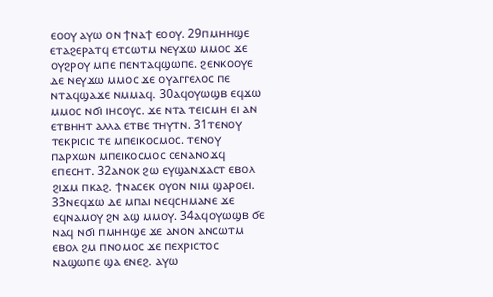ⲉⲟⲟⲩ ⲁⲩⲱ ⲟⲛ ϯⲛⲁϯ ⲉⲟⲟⲩ. 29ⲡⲙⲏⲏϣⲉ ⲉⲧⲁϩⲉⲣⲁⲧϥ ⲉⲧⲥⲱⲧⲙ ⲛⲉⲩϫⲱ ⲙⲙⲟⲥ ϫⲉ ⲟⲩϩⲣⲟⲩ ⲙⲡⲉ ⲡⲉⲛⲧⲁϥϣⲱⲡⲉ. ϩⲉⲛⲕⲟⲟⲩⲉ ⲇⲉ ⲛⲉⲩϫⲱ ⲙⲙⲟⲥ ϫⲉ ⲟⲩⲁⲅⲅⲉⲗⲟⲥ ⲡⲉ ⲛⲧⲁϥϣⲁϫⲉ ⲛⲙⲙⲁϥ. 30ⲁϥⲟⲩⲱϣⲃ ⲉϥϫⲱ ⲙⲙⲟⲥ ⲛϭⲓ ⲓⲏⲥⲟⲩⲥ. ϫⲉ ⲛⲧⲁ ⲧⲉⲓⲥⲙⲏ ⲉⲓ ⲁⲛ ⲉⲧⲃⲏⲏⲧ ⲁⲗⲗⲁ ⲉⲧⲃⲉ ⲧⲏⲩⲧⲛ. 31ⲧⲉⲛⲟⲩ ⲧⲉⲕⲣⲓⲥⲓⲥ ⲧⲉ ⲙⲡⲉⲓⲕⲟⲥⲙⲟⲥ. ⲧⲉⲛⲟⲩ ⲡⲁⲣⲭⲱⲛ ⲙⲡⲉⲓⲕⲟⲥⲙⲟⲥ ⲥⲉⲛⲁⲛⲟϫϥ ⲉⲡⲉⲥⲏⲧ. 32ⲁⲛⲟⲕ ϩⲱ ⲉⲩϣⲁⲛϫⲁⲥⲧ ⲉⲃⲟⲗ ϩⲓϫⲙ ⲡⲕⲁϩ. ϯⲛⲁⲥⲉⲕ ⲟⲩⲟⲛ ⲛⲓⲙ ϣⲁⲣⲟⲉⲓ. 33ⲛⲉϥϫⲱ ⲇⲉ ⲙⲡⲁⲓ ⲛⲉϥⲥⲏⲙⲁⲛⲉ ϫⲉ ⲉϥⲛⲁⲙⲟⲩ ϩⲛ ⲁϣ ⲙⲙⲟⲩ. 34ⲁϥⲟⲩⲱϣⲃ ϭⲉ ⲛⲁϥ ⲛϭⲓ ⲡⲙⲏⲏϣⲉ ϫⲉ ⲁⲛⲟⲛ ⲁⲛⲥⲱⲧⲙ ⲉⲃⲟⲗ ϩⲙ ⲡⲛⲟⲙⲟⲥ ϫⲉ ⲡⲉⲭⲣⲓⲥⲧⲟⲥ ⲛⲁϣⲱⲡⲉ ϣⲁ ⲉⲛⲉϩ. ⲁⲩⲱ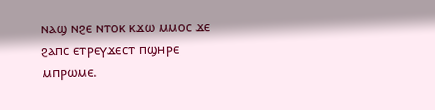ⲛⲁϣ ⲛϩⲉ ⲛⲧⲟⲕ ⲕϫⲱ ⲙⲙⲟⲥ ϫⲉ ϩⲁⲡⲥ ⲉⲧⲣⲉⲩϫⲉⲥⲧ ⲡϣⲏⲣⲉ ⲙⲡⲣⲱⲙⲉ.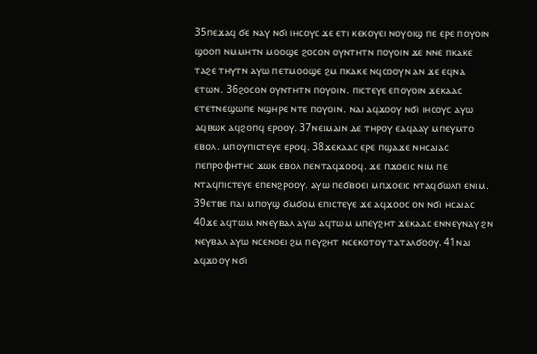35ⲡⲉϫⲁϥ ϭⲉ ⲛⲁⲩ ⲛϭⲓ ⲓⲏⲥⲟⲩⲥ ϫⲉ ⲉⲧⲓ ⲕⲉⲕⲟⲩⲉⲓ ⲛⲟⲩⲟⲓϣ ⲡⲉ ⲉⲣⲉ ⲡⲟⲩⲟⲓⲛ ϣⲟⲟⲡ ⲛⲙⲙⲏⲧⲛ ⲙⲟⲟϣⲉ ϩⲟⲥⲟⲛ ⲟⲩⲛⲧⲏⲧⲛ ⲡⲟⲩⲟⲓⲛ ϫⲉ ⲛⲛⲉ ⲡⲕⲁⲕⲉ ⲧⲁϩⲉ ⲧⲏⲩⲧⲛ ⲁⲩⲱ ⲡⲉⲧⲙⲟⲟϣⲉ ϩⲙ ⲡⲕⲁⲕⲉ ⲛϥⲥⲟⲟⲩⲛ ⲁⲛ ϫⲉ ⲉϥⲛⲁ ⲉⲧⲱⲛ. 36ϩⲟⲥⲟⲛ ⲟⲩⲛⲧⲏⲧⲛ ⲡⲟⲩⲟⲓⲛ. ⲡⲓⲥⲧⲉⲩⲉ ⲉⲡⲟⲩⲟⲓⲛ ϫⲉⲕⲁⲁⲥ ⲉⲧⲉⲧⲛⲉϣⲱⲡⲉ ⲛϣⲏⲣⲉ ⲛⲧⲉ ⲡⲟⲩⲟⲓⲛ. ⲛⲁⲓ ⲁϥϫⲟⲟⲩ ⲛϭⲓ ⲓⲏⲥⲟⲩⲥ ⲁⲩⲱ ⲁϥⲃⲱⲕ ⲁϥϩⲟⲡϥ ⲉⲣⲟⲟⲩ. 37ⲛⲉⲓⲙⲁⲓⲛ ⲇⲉ ⲧⲏⲣⲟⲩ ⲉⲁϥⲁⲁⲩ ⲙⲡⲉⲩⲙⲧⲟ ⲉⲃⲟⲗ. ⲙⲡⲟⲩⲡⲓⲥⲧⲉⲩⲉ ⲉⲣⲟϥ. 38ϫⲉⲕⲁⲁⲥ ⲉⲣⲉ ⲡϣⲁϫⲉ ⲛⲏⲥⲁⲓⲁⲥ ⲡⲉⲡⲣⲟⲫⲏⲧⲏⲥ ϫⲱⲕ ⲉⲃⲟⲗ ⲡⲉⲛⲧⲁϥϫⲟⲟϥ. ϫⲉ ⲡϫⲟⲉⲓⲥ ⲛⲓⲙ ⲡⲉ ⲛⲧⲁϥⲡⲓⲥⲧⲉⲩⲉ ⲉⲡⲉⲛϩⲣⲟⲟⲩ. ⲁⲩⲱ ⲡⲉϭⲃⲟⲉⲓ ⲙⲡϫⲟⲉⲓⲥ ⲛⲧⲁϥϭⲱⲗⲡ ⲉⲛⲓⲙ. 39ⲉⲧⲃⲉ ⲡⲁⲓ ⲙⲡⲟⲩϣ ϭⲙϭⲟⲙ ⲉⲡⲓⲥⲧⲉⲩⲉ ϫⲉ ⲁϥϫⲟⲟⲥ ⲟⲛ ⲛϭⲓ ⲏⲥⲁⲓⲁⲥ 40ϫⲉ ⲁϥⲧⲱⲙ ⲛⲛⲉⲩⲃⲁⲗ ⲁⲩⲱ ⲁϥⲧⲱⲙ ⲙⲡⲉⲩϩⲏⲧ ϫⲉⲕⲁⲁⲥ ⲉⲛⲛⲉⲩⲛⲁⲩ ϩⲛ ⲛⲉⲩⲃⲁⲗ ⲁⲩⲱ ⲛⲥⲉⲛⲟⲉⲓ ϩⲙ ⲡⲉⲩϩⲏⲧ ⲛⲥⲉⲕⲟⲧⲟⲩ ⲧⲁⲧⲁⲗϭⲟⲟⲩ. 41ⲛⲁⲓ ⲁϥϫⲟⲟⲩ ⲛϭⲓ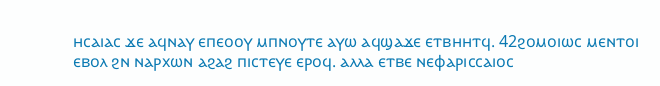ⲏⲥⲁⲓⲁⲥ ϫⲉ ⲁϥⲛⲁⲩ ⲉⲡⲉⲟⲟⲩ ⲙⲡⲛⲟⲩⲧⲉ ⲁⲩⲱ ⲁϥϣⲁϫⲉ ⲉⲧⲃⲏⲏⲧϥ. 42ϩⲟⲙⲟⲓⲱⲥ ⲙⲉⲛⲧⲟⲓ ⲉⲃⲟⲗ ϩⲛ ⲛⲁⲣⲭⲱⲛ ⲁϩⲁϩ ⲡⲓⲥⲧⲉⲩⲉ ⲉⲣⲟϥ. ⲁⲗⲗⲁ ⲉⲧⲃⲉ ⲛⲉⲫⲁⲣⲓⲥⲥⲁⲓⲟⲥ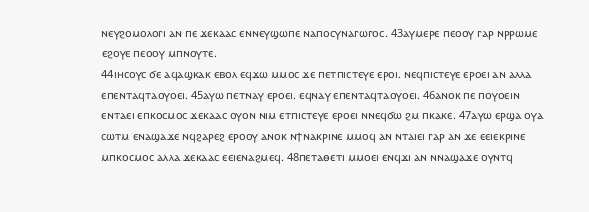ⲛⲉⲩϩⲟⲙⲟⲗⲟⲅⲓ ⲁⲛ ⲡⲉ ϫⲉⲕⲁⲁⲥ ⲉⲛⲛⲉⲩϣⲱⲡⲉ ⲛⲁⲡⲟⲥⲩⲛⲁⲅⲱⲅⲟⲥ. 43ⲁⲩⲙⲉⲣⲉ ⲡⲉⲟⲟⲩ ⲅⲁⲣ ⲛⲣⲣⲱⲙⲉ ⲉϩⲟⲩⲉ ⲡⲉⲟⲟⲩ ⲙⲡⲛⲟⲩⲧⲉ.
44ⲓⲏⲥⲟⲩⲥ ϭⲉ ⲁϥⲁϣⲕⲁⲕ ⲉⲃⲟⲗ ⲉϥϫⲱ ⲙⲙⲟⲥ ϫⲉ ⲡⲉⲧⲡⲓⲥⲧⲉⲩⲉ ⲉⲣⲟⲓ. ⲛⲉϥⲡⲓⲥⲧⲉⲩⲉ ⲉⲣⲟⲉⲓ ⲁⲛ ⲁⲗⲗⲁ ⲉⲡⲉⲛⲧⲁϥⲧⲁⲟⲩⲟⲉⲓ. 45ⲁⲩⲱ ⲡⲉⲧⲛⲁⲩ ⲉⲣⲟⲉⲓ. ⲉϥⲛⲁⲩ ⲉⲡⲉⲛⲧⲁϥⲧⲁⲟⲩⲟⲉⲓ. 46ⲁⲛⲟⲕ ⲡⲉ ⲡⲟⲩⲟⲉⲓⲛ ⲉⲛⲧⲁⲉⲓ ⲉⲡⲕⲟⲥⲙⲟⲥ ϫⲉⲕⲁⲁⲥ ⲟⲩⲟⲛ ⲛⲓⲙ ⲉⲧⲡⲓⲥⲧⲉⲩⲉ ⲉⲣⲟⲉⲓ ⲛⲛⲉϥϭⲱ ϩⲙ ⲡⲕⲁⲕⲉ. 47ⲁⲩⲱ ⲉⲣϣⲁ ⲟⲩⲁ ⲥⲱⲧⲙ ⲉⲛⲁϣⲁϫⲉ ⲛϥϩⲁⲣⲉϩ ⲉⲣⲟⲟⲩ ⲁⲛⲟⲕ ⲛϯⲛⲁⲕⲣⲓⲛⲉ ⲙⲙⲟϥ ⲁⲛ ⲛⲧⲁⲓⲉⲓ ⲅⲁⲣ ⲁⲛ ϫⲉ ⲉⲉⲓⲉⲕⲣⲓⲛⲉ ⲙⲡⲕⲟⲥⲙⲟⲥ ⲁⲗⲗⲁ ϫⲉⲕⲁⲁⲥ ⲉⲉⲓⲉⲛⲁϩⲙⲉϥ. 48ⲡⲉⲧⲁⲑⲉⲧⲓ ⲙⲙⲟⲉⲓ ⲉⲛϥϫⲓ ⲁⲛ ⲛⲛⲁϣⲁϫⲉ ⲟⲩⲛⲧϥ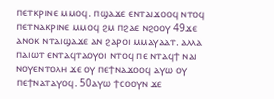ⲡⲉⲧⲕⲣⲓⲛⲉ ⲙⲙⲟϥ. ⲡϣⲁϫⲉ ⲉⲛⲧⲁⲓϫⲟⲟϥ ⲛⲧⲟϥ ⲡⲉⲧⲛⲁⲕⲣⲓⲛⲉ ⲙⲙⲟϥ ϩⲙ ⲡϩⲁⲉ ⲛϩⲟⲟⲩ 49ϫⲉ ⲁⲛⲟⲕ ⲛⲧⲁⲓϣⲁϫⲉ ⲁⲛ ϩⲁⲣⲟⲓ ⲙⲙⲁⲩⲁⲁⲧ. ⲁⲗⲗⲁ ⲡⲁⲓⲱⲧ ⲉⲛⲧⲁϥⲧⲁⲟⲩⲟⲓ ⲛⲧⲟϥ ⲡⲉ ⲛⲧⲁϥϯ ⲛⲁⲓ ⲛⲟⲩⲉⲛⲧⲟⲗⲏ ϫⲉ ⲟⲩ ⲡⲉϯⲛⲁϫⲟⲟϥ ⲁⲩⲱ ⲟⲩ ⲡⲉϯⲛⲁⲧⲁⲩⲟϥ. 50ⲁⲩⲱ ϯⲥⲟⲟⲩⲛ ϫⲉ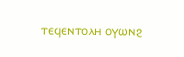ⲧⲉϥⲉⲛⲧⲟⲗⲏ ⲟⲩⲱⲛϩ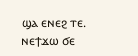ϣⲁ ⲉⲛⲉϩ ⲧⲉ. ⲛⲉϯϫⲱ ϭⲉ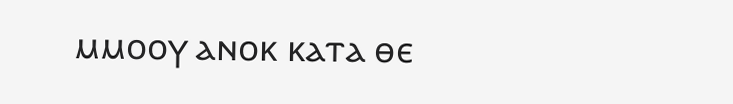ⲙⲙⲟⲟⲩ ⲁⲛⲟⲕ ⲕⲁⲧⲁ ⲑⲉ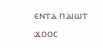ⲉⲛⲧⲁ ⲡⲁⲓⲱⲧ ϫⲟⲟⲥ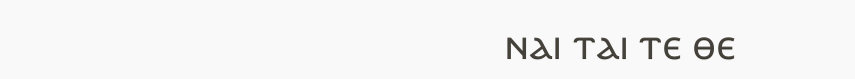ⲛⲁⲓ ⲧⲁⲓ ⲧⲉ ⲑⲉ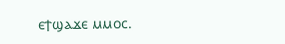ⲉϯϣⲁϫⲉ ⲙⲙⲟⲥ.